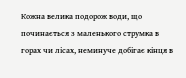Кожна велика подорож води, що починається з маленького струмка в горах чи лісах, неминуче добігає кінця в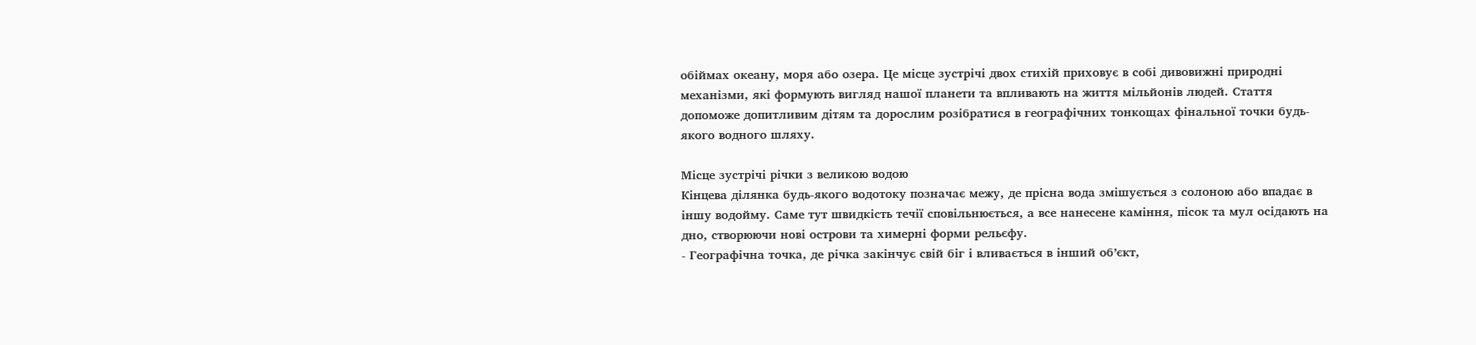обіймах океану, моря або озера. Це місце зустрічі двох стихій приховує в собі дивовижні природні механізми, які формують вигляд нашої планети та впливають на життя мільйонів людей. Стаття допоможе допитливим дітям та дорослим розібратися в географічних тонкощах фінальної точки будь-якого водного шляху.

Місце зустрічі річки з великою водою
Кінцева ділянка будь-якого водотоку позначає межу, де прісна вода змішується з солоною або впадає в іншу водойму. Саме тут швидкість течії сповільнюється, а все нанесене каміння, пісок та мул осідають на дно, створюючи нові острови та химерні форми рельєфу.
- Географічна точка, де річка закінчує свій біг і вливається в інший об’єкт,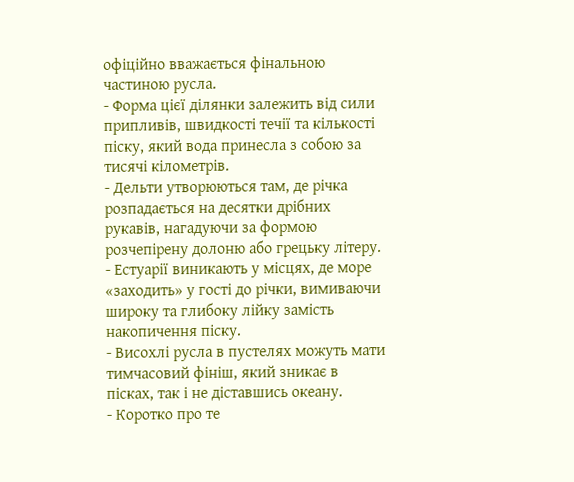офіційно вважається фінальною частиною русла.
- Форма цієї ділянки залежить від сили припливів, швидкості течії та кількості піску, який вода принесла з собою за тисячі кілометрів.
- Дельти утворюються там, де річка розпадається на десятки дрібних рукавів, нагадуючи за формою розчепірену долоню або грецьку літеру.
- Естуарії виникають у місцях, де море «заходить» у гості до річки, вимиваючи широку та глибоку лійку замість накопичення піску.
- Висохлі русла в пустелях можуть мати тимчасовий фініш, який зникає в пісках, так і не діставшись океану.
- Коротко про те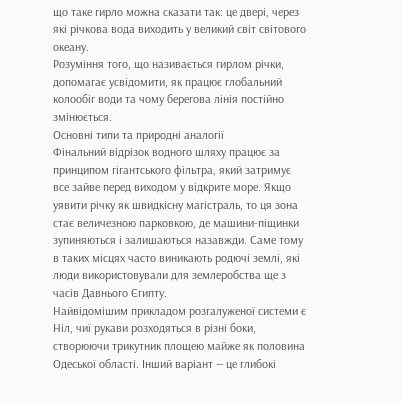що таке гирло можна сказати так: це двері, через які річкова вода виходить у великий світ світового океану.
Розуміння того, що називається гирлом річки, допомагає усвідомити, як працює глобальний колообіг води та чому берегова лінія постійно змінюється.
Основні типи та природні аналогії
Фінальний відрізок водного шляху працює за принципом гігантського фільтра, який затримує все зайве перед виходом у відкрите море. Якщо уявити річку як швидкісну магістраль, то ця зона стає величезною парковкою, де машини-піщинки зупиняються і залишаються назавжди. Саме тому в таких місцях часто виникають родючі землі, які люди використовували для землеробства ще з часів Давнього Єгипту.
Найвідомішим прикладом розгалуженої системи є Ніл, чиї рукави розходяться в різні боки, створюючи трикутник площею майже як половина Одеської області. Інший варіант — це глибокі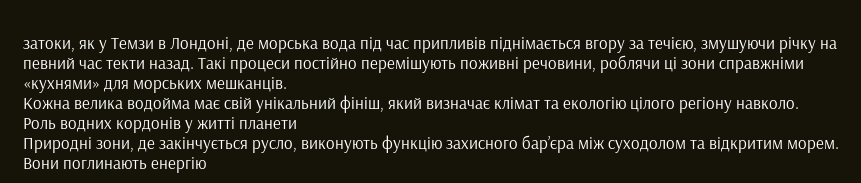затоки, як у Темзи в Лондоні, де морська вода під час припливів піднімається вгору за течією, змушуючи річку на певний час текти назад. Такі процеси постійно перемішують поживні речовини, роблячи ці зони справжніми «кухнями» для морських мешканців.
Кожна велика водойма має свій унікальний фініш, який визначає клімат та екологію цілого регіону навколо.
Роль водних кордонів у житті планети
Природні зони, де закінчується русло, виконують функцію захисного бар’єра між суходолом та відкритим морем. Вони поглинають енергію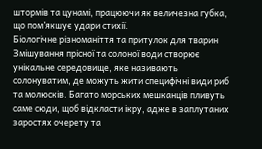штормів та цунамі, працюючи як величезна губка, що пом’якшує удари стихії.
Біологічне різноманіття та притулок для тварин
Змішування прісної та солоної води створює унікальне середовище, яке називають солонуватим, де можуть жити специфічні види риб та молюсків. Багато морських мешканців пливуть саме сюди, щоб відкласти ікру, адже в заплутаних заростях очерету та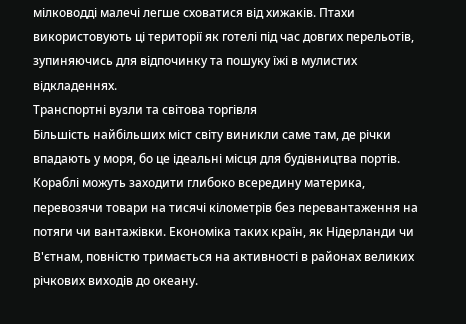мілководді малечі легше сховатися від хижаків. Птахи використовують ці території як готелі під час довгих перельотів, зупиняючись для відпочинку та пошуку їжі в мулистих відкладеннях.
Транспортні вузли та світова торгівля
Більшість найбільших міст світу виникли саме там, де річки впадають у моря, бо це ідеальні місця для будівництва портів.
Кораблі можуть заходити глибоко всередину материка, перевозячи товари на тисячі кілометрів без перевантаження на потяги чи вантажівки. Економіка таких країн, як Нідерланди чи В'єтнам, повністю тримається на активності в районах великих річкових виходів до океану.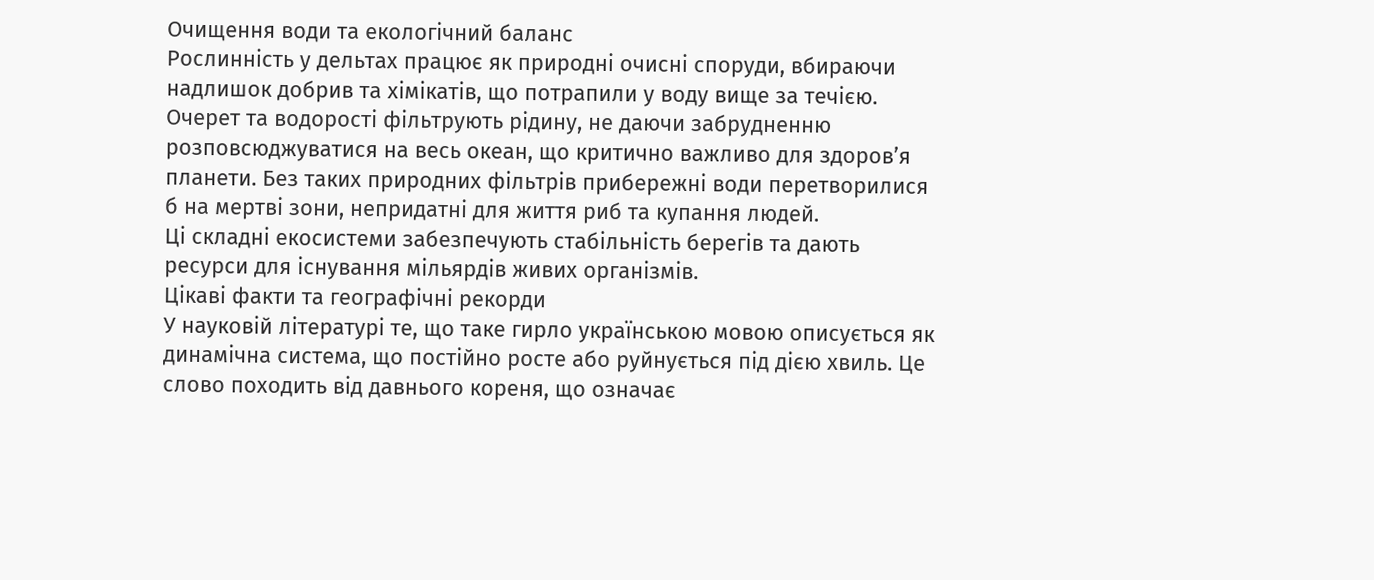Очищення води та екологічний баланс
Рослинність у дельтах працює як природні очисні споруди, вбираючи надлишок добрив та хімікатів, що потрапили у воду вище за течією. Очерет та водорості фільтрують рідину, не даючи забрудненню розповсюджуватися на весь океан, що критично важливо для здоров’я планети. Без таких природних фільтрів прибережні води перетворилися б на мертві зони, непридатні для життя риб та купання людей.
Ці складні екосистеми забезпечують стабільність берегів та дають ресурси для існування мільярдів живих організмів.
Цікаві факти та географічні рекорди
У науковій літературі те, що таке гирло українською мовою описується як динамічна система, що постійно росте або руйнується під дією хвиль. Це слово походить від давнього кореня, що означає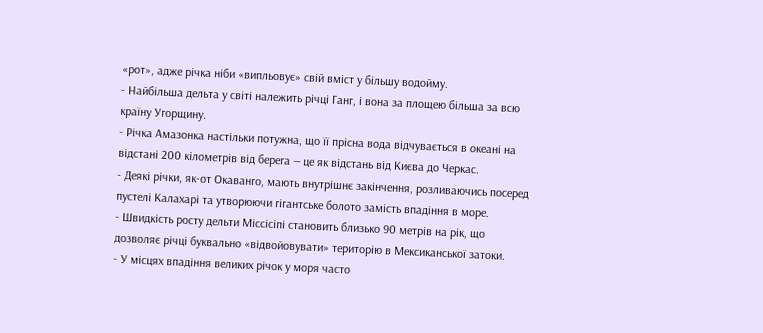«рот», адже річка ніби «випльовує» свій вміст у більшу водойму.
- Найбільша дельта у світі належить річці Ганг, і вона за площею більша за всю країну Угорщину.
- Річка Амазонка настільки потужна, що її прісна вода відчувається в океані на відстані 200 кілометрів від берега — це як відстань від Києва до Черкас.
- Деякі річки, як-от Окаванго, мають внутрішнє закінчення, розливаючись посеред пустелі Калахарі та утворюючи гігантське болото замість впадіння в море.
- Швидкість росту дельти Міссісіпі становить близько 90 метрів на рік, що дозволяє річці буквально «відвойовувати» територію в Мексиканської затоки.
- У місцях впадіння великих річок у моря часто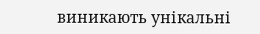виникають унікальні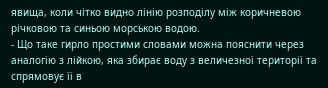явища, коли чітко видно лінію розподілу між коричневою річковою та синьою морською водою.
- Що таке гирло простими словами можна пояснити через аналогію з лійкою, яка збирає воду з величезної території та спрямовує її в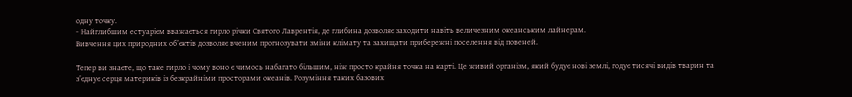одну точку.
- Найглибшим естуарієм вважається гирло річки Святого Лаврентія, де глибина дозволяє заходити навіть величезним океанським лайнерам.
Вивчення цих природних об’єктів дозволяє вченим прогнозувати зміни клімату та захищати прибережні поселення від повеней.

Тепер ви знаєте, що таке гирло і чому воно є чимось набагато більшим, ніж просто крайня точка на карті. Це живий організм, який будує нові землі, годує тисячі видів тварин та з’єднує серця материків із безкрайніми просторами океанів. Розуміння таких базових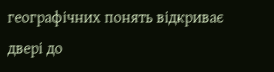географічних понять відкриває двері до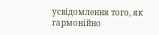усвідомлення того, як гармонійно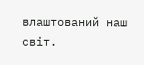влаштований наш світ.